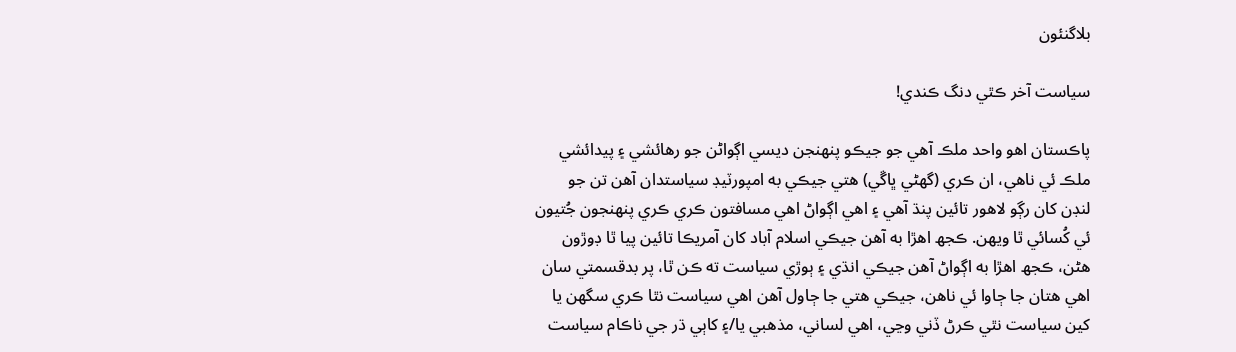بلاگنئون

سياست آخر ڪٿي دنگ ڪندي!

پاڪستان اهو واحد ملڪ آهي جو جيڪو پنهنجن ديسي اڳواڻن جو رهائشي ۽ پيدائشي ملڪ ئي ناهي، ان ڪري (گھڻي ڀاڱي) هتي جيڪي به امپورٽيڊ سياستدان آهن تن جو لنڊن کان رڳو لاهور تائين پنڌ آهي ۽ اهي اڳواڻ اهي مسافتون ڪري ڪري پنهنجون جُتيون ئي کُسائي ٿا ويهن. ڪجھ اهڙا به آهن جيڪي اسلام آباد کان آمريڪا تائين پيا ٿا ڊوڙون هڻن، ڪجھ اهڙا به اڳواڻ آهن جيڪي انڌي ۽ ٻوڙي سياست ته ڪن ٿا، پر بدقسمتي سان اهي هتان جا ڄاوا ئي ناهن، جيڪي هتي جا ڄاول آهن اهي سياست نٿا ڪري سگهن يا کين سياست نٿي ڪرڻ ڏني وڃي، اهي لساني، مذهبي يا/۽ کاٻي ڌر جي ناڪام سياست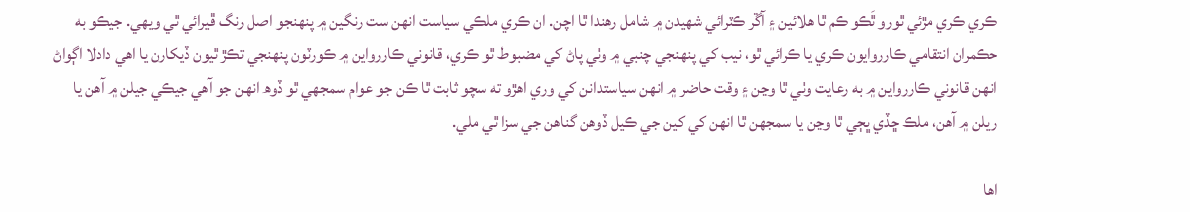ڪري ڪري مڙئي ٿورو ٿَڪو ڪم ٿا هلائين ۽ آڱر ڪٽرائي شهيدن ۾ شامل رهندا ٿا اچن. ان ڪري ملڪي سياست انهن ست رنگين ۾ پنهنجو اصل رنگ ڦيرائي ٿي ويهي. جيڪو به حڪمران انتقامي ڪارروايون ڪري يا ڪرائي ٿو، نيب کي پنهنجي چنبي ۾ وٺي پاڻ کي مضبوط ٿو ڪري، قانوني ڪاررواين ۾ ڪورٽون پنهنجي تڪڙ ٿيون ڏيکارن يا اهي دادلا اڳواڻ انهن قانوني ڪاررواين ۾ به رعايت وٺي ٿا وڃن ۽ وقت حاضر ۾ انهن سياستدانن کي وري اهڙو ته سچو ثابت ٿا ڪن جو عوام سمجهي ٿو ڏوھ انهن جو آهي جيڪي جيلن ۾ آهن يا ريلن ۾ آهن، ملڪ ڇڏي ڀڄي ٿا وڃن يا سمجهن ٿا انهن کي کين جي ڪيل ڏوهن گناهن جي سزا ٿي ملي.

اها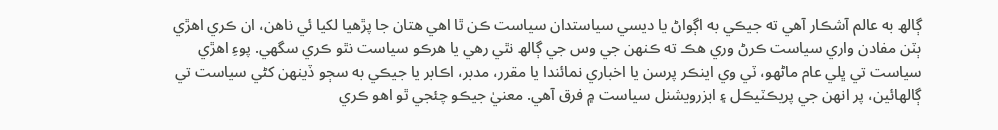ڳالھ به عالم آشڪار آهي ته جيڪي به اڳواڻ يا ديسي سياستدان سياست ڪن ٿا اهي هتان جا پڙهيا لکيا ئي ناهن، ان ڪري اهڙي ٻٽن مفادن واري سياست ڪرڻ وري هڪ ته ڪنهن جي وس جي ڳالھ نٿي رهي يا هرڪو سياست نٿو ڪري سگهي. پوءِ اهڙي سياست تي ڀلي عام ماڻهو، ٽي وي اينڪر پرسن يا اخباري نمائندا يا مقرر، مدبر، اڪابر يا جيڪي به سڄو ڏينهن کڻي سياست تي ڳالهائين، پر انهن جي پريڪٽيڪل ۽ ابزرويشنل سياست ۾ فرق آهي. معنيٰ جيڪو چئجي ٿو اهو ڪري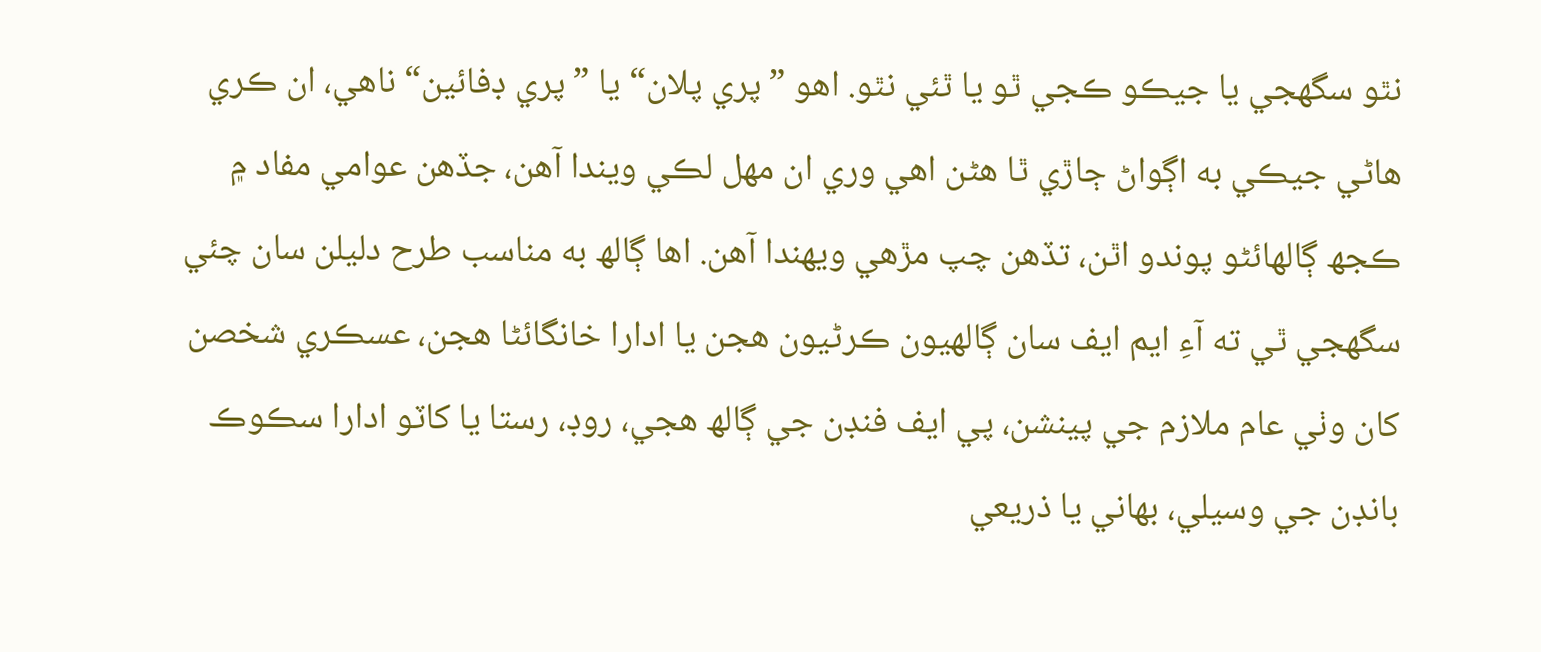نٿو سگهجي يا جيڪو ڪجي ٿو يا ٿئي نٿو. اهو ”پري پلان“ يا ”پري ڊفائين“ ناهي، ان ڪري هاڻي جيڪي به اڳواڻ ڄاڙي ٿا هڻن اهي وري ان مهل لڪي ويندا آهن، جڏهن عوامي مفاد ۾ ڪجھ ڳالهائڻو پوندو اٿن، تڏهن چپ مڙهي ويهندا آهن. اها ڳالھ به مناسب طرح دليلن سان چئي سگهجي ٿي ته آءِ ايم ايف سان ڳالهيون ڪرڻيون هجن يا ادارا خانگائڻا هجن، عسڪري شخصن کان وٺي عام ملازم جي پينشن، پي ايف فنڊن جي ڳالھ هجي، روڊ، رستا يا کاٽو ادارا سڪوڪ بانڊن جي وسيلي، بهاني يا ذريعي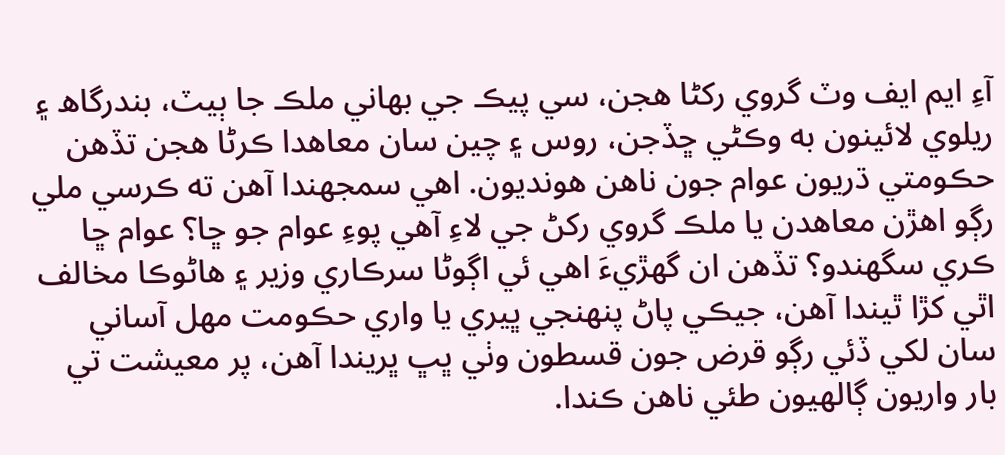آءِ ايم ايف وٽ گروي رکڻا هجن، سي پيڪ جي بهاني ملڪ جا ٻيٽ، بندرگاھ ۽ ريلوي لائينون به وڪڻي ڇڏجن، روس ۽ چين سان معاهدا ڪرڻا هجن تڏهن حڪومتي ڌريون عوام جون ناهن هونديون. اهي سمجهندا آهن ته ڪرسي ملي رڳو اهڙن معاهدن يا ملڪ گروي رکڻ جي لاءِ آهي پوءِ عوام جو ڇا؟ عوام ڇا ڪري سگهندو؟ تڏهن ان گهڙيءَ اهي ئي اڳوڻا سرڪاري وزير ۽ هاڻوڪا مخالف اٿي کڙا ٿيندا آهن، جيڪي پاڻ پنهنجي ڀيري يا واري حڪومت مهل آساني سان لکي ڏئي رڳو قرض جون قسطون وٺي ڀڀ ڀريندا آهن، پر معيشت تي بار واريون ڳالهيون طئي ناهن ڪندا.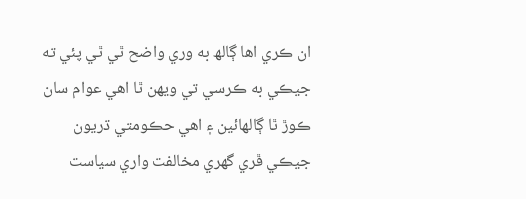ان ڪري اها ڳالھ به وري واضح ٿي ٿي پئي ته جيڪي به ڪرسي تي ويهن ٿا اهي عوام سان ڪوڙ ٿا ڳالهائين ۽ اهي حڪومتي ڌريون جيڪي ڦري گهري مخالفت واري سياست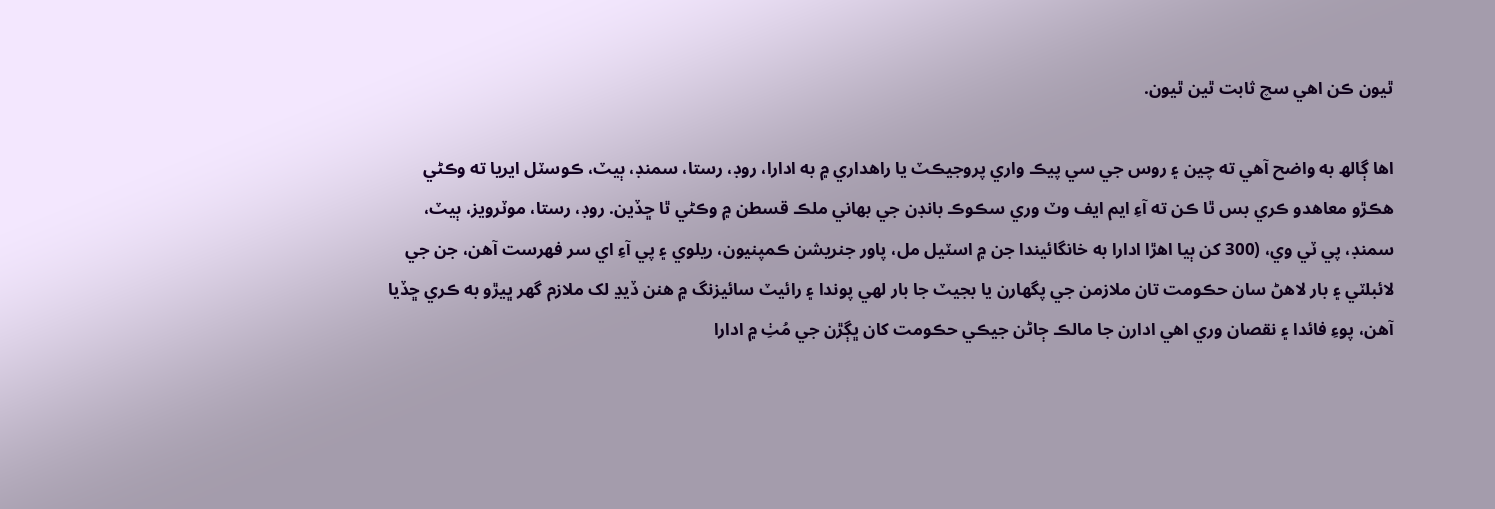ٿيون ڪن اهي سچ ثابت ٿين ٿيون.

اها ڳالھ به واضح آهي ته چين ۽ روس جي سي پيڪ واري پروجيڪٽ يا راهداري ۾ به ادارا، روڊ، رستا، سمنڊ، ٻيٽ، ڪوسٽل ايريا ته وڪڻي هڪڙو معاهدو ڪري بس ٿا ڪن ته آءِ ايم ايف وٽ وري سڪوڪ بانڊن جي بهاني ملڪ قسطن ۾ وڪڻي ٿا ڇڏين. روڊ، رستا، موٽرويز، ٻيٽ، سمنڊ، پي ٽي وي، (300 کن ٻيا اهڙا ادارا به خانگائيندا جن ۾ اسٽيل مل، پاور جنريشن ڪمپنيون، ريلوي ۽ پي آءِ اي سر فهرست آهن، جن جي لائبلٽي ۽ بار لاهڻ سان حڪومت تان ملازمن جي پگهارن يا بجيٽ جا بار لهي پوندا ۽ رائيٽ سائيزنگ ۾ هنن ڏيڍ لک ملازم گهر ڀيڙو به ڪري ڇڏيا آهن، پوءِ فائدا ۽ نقصان وري اهي ادارن جا مالڪ ڄاڻن جيڪي حڪومت کان ڀڳڙن جي مُٺِ ۾ ادارا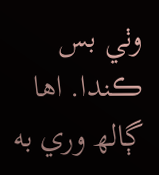وٺي بس ڪندا. اها ڳالھ وري به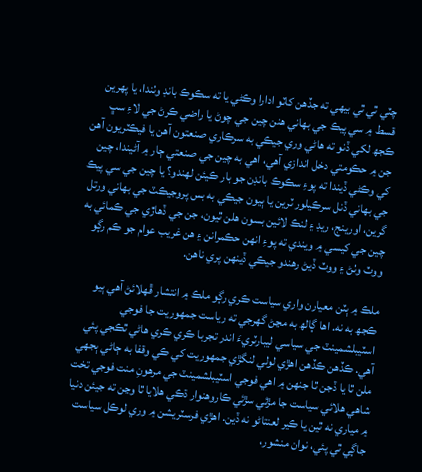چٽي ٿي ٿي بيهي ته جڏهن کاٽو ادارا وڪڻي يا ته سڪوڪ بانڊ وٺندا، يا پهرين قسط ۾ سي پيڪ جي بهاني هنن چين جي چوڻ يا راضي ڪرڻ جي لاءِ سڀ ڪجھ لکي ڏنو ته هاڻي وري جيڪي به سرڪاري صنعتون آهن يا فيڪٽريون آهن جن ۾ حڪومتي دخل اندازي آهي، اهي به چين جي صنعتي ڄار ۾ آڻيندا، چين کي وڪڻي ڏيندا ته پوءِ سڪوڪ بانڊن جو بار ڪيئن لهندو؟ يا چين جي سي پيڪ جي بهاني ڏنل سرڪيلور ٽرين يا ٻيون جيڪي به بس پروجيڪٽ جي بهاني ورتل گرين، اورينج، ريڊ ۽ لنڪ لائين بسون هلن ٿيون، جن جي ڏهاڙي جي ڪمائي به چين جي کيسي ۾ ويندي ته پوءِ انهن حڪمرانن ۽ هن غريب عوام جو ڪم رڳو ووٽ وٺڻ ۽ ووٽ ڏيڻ رهندو جيڪي ڏينهن پري ناهن.

ملڪ ۾ ٻٽن معيارن واري سياست ڪري رڳو ملڪ ۾ انتشار ڦهلائڻ آهي ٻيو ڪجھ به نه. اها ڳالھ به مڃڻ گهرجي ته رياست جمهوريت جا فوجي اسٽيبلشمينٽ جي سياسي ليبارٽريءَ اندر تجربا ڪري ڪري هاڻي ٿڪجي پئي آهي. ڪڏهن ڪڏهن اهڙي لولي لنگڙي جمهوريت کي ڪي وقفا به ڄاڻي ٻجھي ملن ٿا يا ڏجن ٿا جنهن ۾ اهي فوجي اسٽيبلشمينٽ جي مرهونِ منت فوجي تخت شاهي هلائي سياست جا مڙئي سڙئي ڪاروهنوار ڌڪي هلايا ٿا وڃن ته جيئن دنيا ۾ مياري نه ٿين يا ڪير لعنتاڻو نه ڏين. اهڙي فرسٽريشن ۾ وري لوڪل سياست جاڳي ٿي پئي، نوان منشور،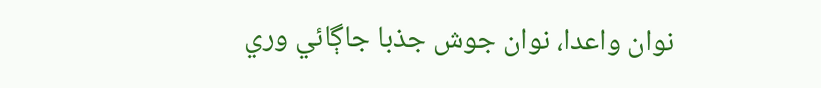نوان واعدا، نوان جوش جذبا جاڳائي وري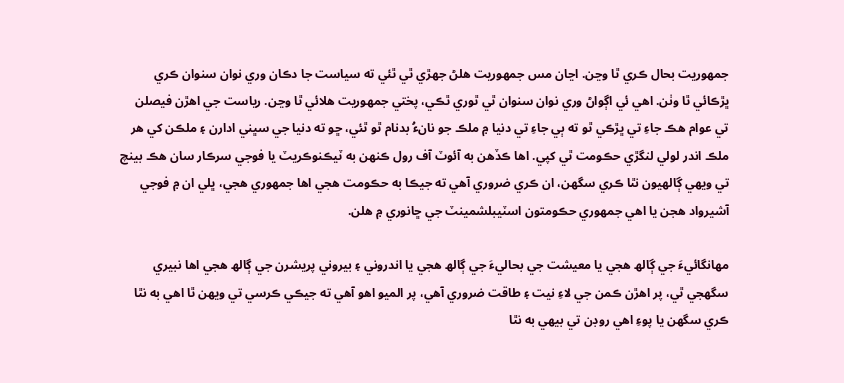جمهوريت بحال ڪري ٿا وڃن. اڃان مس جمهوريت هلڻ جهڙي ٿي ٿئي ته سياست جا دڪان وري نوان سنوان ڪري ڀڙڪائي ٿا وٺن. اهي ئي اڳواڻ وري نوان سنوان ٿي ٿوري ٿڪي، پختي جمهوريت هلائي ٿا وڃن. رياست جي اهڙن فيصلن تي عوام هڪ جاءِ تي ڀڙڪي ٿو ته ٻي جاءِ تي دنيا ۾ ملڪ جو نانءُ بدنام ٿو ٿئي، ڇو ته دنيا جي سڀني ادارن ۽ ملڪن کي هر ملڪ اندر لولي لنگڙي حڪومت ٿي کپي. اها ڪڏهن به آئوٽ آف رول ڪنهن به ٽيڪنوڪريٽ يا فوجي سرڪار سان هڪ بينچ تي ويهي ڳالهيون نٿا ڪري سگهن، ان ڪري ضروري آهي ته جيڪا به حڪومت هجي اها جمهوري هجي، ڀلي ان ۾ فوجي آشيرواد هجن يا اهي جمهوري حڪومتون اسٽيبلشمينٽ جي ڇانوري ۾ هلن.

مهانگائيءَ جي ڳالھ هجي يا معيشت جي بحاليءَ جي ڳالھ هجي يا اندروني ۽ بيروني پريشرن جي ڳالھ هجي اها نبيري سگهجي ٿي، پر اهڙن ڪمن جي لاءِ نيت ۽ طاقت ضروري آهي، پر الميو اهو آهي ته جيڪي ڪرسي تي ويهن ٿا اهي به نٿا ڪري سگهن يا پوءِ اهي روڊن تي بيهي به نٿا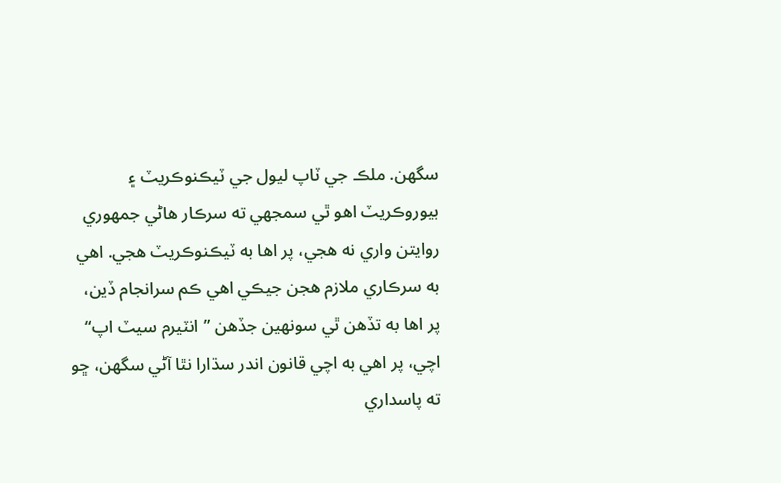سگهن. ملڪ جي ٽاپ ليول جي ٽيڪنوڪريٽ ۽ بيوروڪريٽ اهو ٿي سمجهي ته سرڪار هاڻي جمهوري روايتن واري نه هجي، پر اها به ٽيڪنوڪريٽ هجي. اهي به سرڪاري ملازم هجن جيڪي اهي ڪم سرانجام ڏين، پر اها به تڏهن ٿي سونهين جڏهن ”انٽيرم سيٽ اپ“ اچي، پر اهي به اچي قانون اندر سڌارا نٿا آڻي سگهن، ڇو ته پاسداري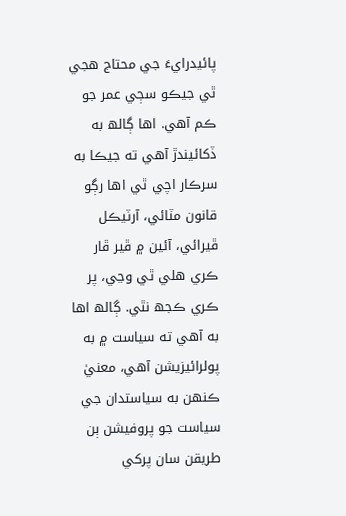پائيدرايءَ جي محتاج هجي ٿي جيڪو سڄي عمر جو ڪم آهي. اها ڳالھ به ڏکائيندڙ آهي ته جيڪا به سرڪار اچي ٿي اها رڳو قانون مٽائي، آرٽيڪل ڦيرائي، آئين ۾ ڦير ڦار ڪري هلي ٿي وڃي، پر ڪري ڪجھ نٿي. ڳالھ اها به آهي ته سياست ۾ به پولرائيزيشن آهي، معنيٰ ڪنهن به سياستدان جي سياست جو پروفيشن ٻن طريقن سان پرکي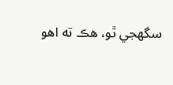سگهجي ٿو، هڪ ته اهو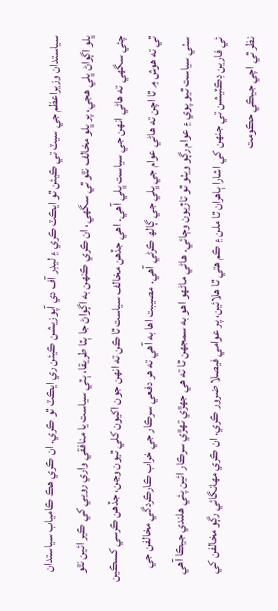سياستدان وزيراعظم جي سيٽ تي ڪيئن ٿو ايڪٽ ڪري ۽ ليڊر آف دي آپوزيشن ڪيئن ري ايڪٽ ٿو ڪري. ان ڪري هڪ ڪامياب سياستدان ڀلو اڳواڻ ڀلي هجي، پر ڀلو مخالف نٿو ٿي سگهي، ان ڪري ڪنهن به اڳواڻ جا ٻٽا طريقا، ٻٽي سياست يا منافقي واري رويي کي ڪير ائين نٿو چئي سگهي ته هاڻي انهن جي سياست ڀلي آهي. اهي جڏهن مخالف سياست ٿا ڪن ته انهن جون اکيون کلي ٿيون وڃن، جڏهن ڪرسي کسڪين ٿي ته هوش ۾ ٿا اچن ته هاڻي عوام جي ڀلي جي ڳالھ ڪرڻي آهي. مصيبت اها به آهي ته هر دفعي سرڪار جي خراب ڪارڪردگي مخالفن جي سٺي سياست ٿيو پوي ۽ عوام رڳو ويٺو ٿو تاڙيون وڄائي. هاڻي ماڻهو اهو به سمجهن ٿا ته هي جهڙي تهڙي سرڪار ائين پئي هلندي جيڪا آهي ئي فارين ڊڪٽيشن تي جنهن کي اشارا ٻاهران ٿا ملن ۽ ڪم هتي ٿا هلائين، پر عوامي فيصلا ضرور ڪري. ان ڪري مهانگائي رڳو مخالفن کي نظر ٿي اچي جيڪي حڪومت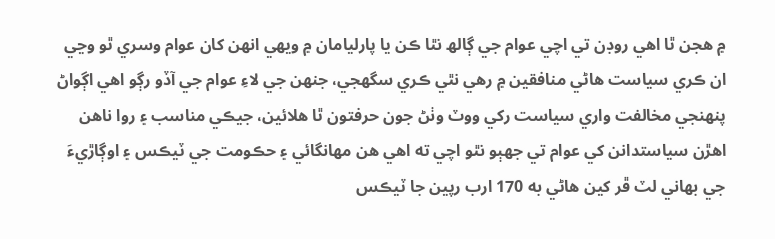۾ هجن ٿا اهي روڊن تي اچي عوام جي ڳالھ نٿا ڪن يا پارليامان ۾ ويهي انهن کان عوام وسري ٿو وڃي ان ڪري سياست هاڻي منافقين ۾ رهي نٿي ڪري سگهجي، جنهن جي لاءِ عوام جي آڏو رڳو اهي اڳواڻ پنهنجي مخالفت واري سياست رکي ووٽ وٺڻ جون حرفتون ٿا هلائين، جيڪي مناسب ۽ روا ناهن اهڙن سياستدانن کي عوام تي جهٻو نٿو اچي ته اهي هن مهانگائي ۽ حڪومت جي ٽيڪس ۽ اوڳاڙيءَ جي بهاني لٽ ڦر کين هاڻي به 170 ارب رپين جا ٽيڪس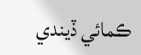ڪمائي ڏيندي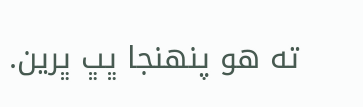ته هو پنهنجا ڀڀ ڀرين.